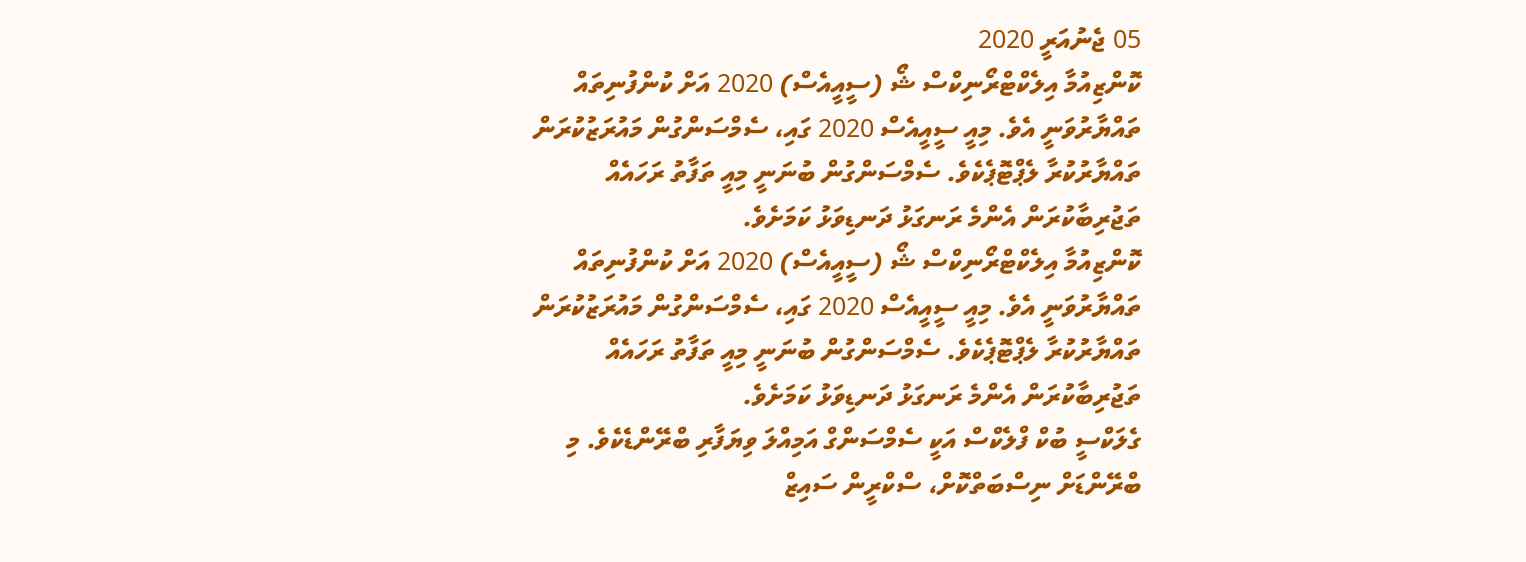05 ޖެނުއަރީ 2020
ކޮންޒިއުމާ އިލެކްޓްރޯނިކްސް ޝޯ (ސީއީއެސް) 2020 އަށް ކުންފުނިތައް ތައްޔާރުވަނީ އެވެ. މިއީ ސީއީއެސް 2020 ގައި، ސެމްސަންގުން މައުރަޒުކުރަން ތައްޔާރުކުރާ ލެޕްޓޮޕެކެވެ. ސެމްސަންގުން ބުނަނީ މިއީ ތަފާތު ރަހައެއް ތަޖުރިބާކުރަން އެންމެ ރަނގަޅު ދަނޑިވަޅު ކަމަށެވެ.
ކޮންޒިއުމާ އިލެކްޓްރޯނިކްސް ޝޯ (ސީއީއެސް) 2020 އަށް ކުންފުނިތައް ތައްޔާރުވަނީ އެވެ. މިއީ ސީއީއެސް 2020 ގައި، ސެމްސަންގުން މައުރަޒުކުރަން ތައްޔާރުކުރާ ލެޕްޓޮޕެކެވެ. ސެމްސަންގުން ބުނަނީ މިއީ ތަފާތު ރަހައެއް ތަޖުރިބާކުރަން އެންމެ ރަނގަޅު ދަނޑިވަޅު ކަމަށެވެ.
ގެލަކްސީ ބުކް ފްލެކްސް އަކީ ސެމްސަންގް އަމިއްލަ ވިޔަފާރި ބްރޭންޑެކެވެ. މި ބްރޭންޑަށް ނިސްބަތްކޮށް، ސްކްރީން ސައިޒް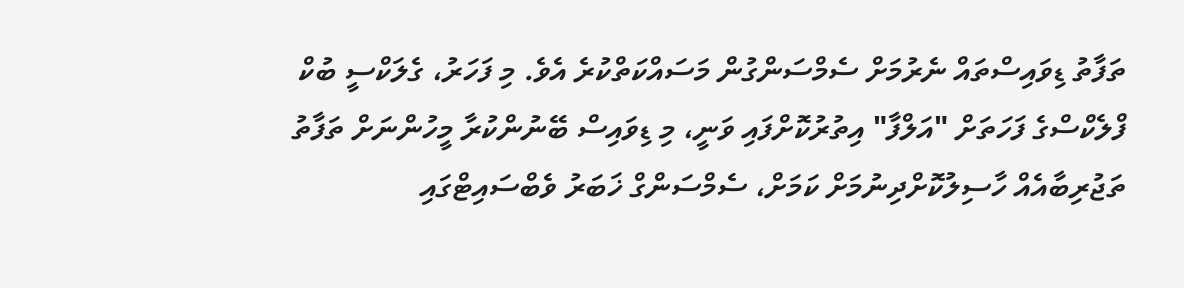ތަފާތު ޑިވައިސްތައް ނެރުމަށް ސެމްސަންގުން މަސައްކަތްކުރެ އެވެ. މި ފަހަރު، ގެލަކްސީ ބުކް ފްލެކްސްގެ ފަހަތަށް "އަލްފާ" އިތުރުކޮށްފައި ވަނީ، މި ޑިވައިސް ބޭނުންކުރާ މީހުންނަށް ތަފާތު ތަޖުރިބާއެއް ހާސިލުކޮށްދިނުމަށް ކަމަށް، ސެމްސަންގް ޚަބަރު ވެބްސައިޓްގައި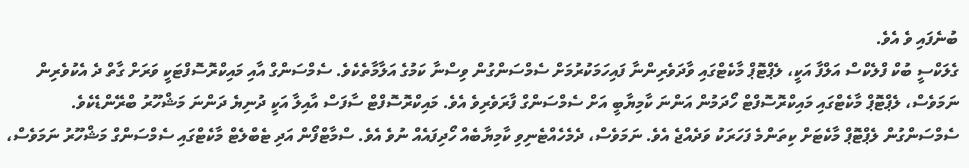ބުނެފައި ވެ އެވެ.
ގެލަކްސީ ބުކް ފްލެކްސް އަލްފާ އަކީ، ލެޕްޓޮޕް މާކެޓްގައި ވާދަވެރިންނާ ފައިހަމަކުރުމަށް ސެމްސަންގުން ވިސްނާ ކަމުގެ އަލާމާތެކެވެ. ސެމްސަންގް އާއި މައިކްރޮސޮފްޓަކީ ވަރަށް ގާތް ދެ އެކުވެރިން ނަމަވެސް، ލެޕްޓޮޕް މާކެޓްގައި މައިކްރޮސޮފްޓް ހޯދަމުން އަންނަ ކާމިޔާބީ އަށް ސެމްސަންގް ފާރަވެރިވެ އެވެ. މައިކްރޮސޮފްޓް ސާފަސް އާއިލާ އަކީ ދުނިޔެ ދަންނަ މަޝްހޫރު ބްރޭންޑެކެވެ.
ސެމްސަންގުން ލެޕްޓޮޕް މާކެޓަށް ކިތަންމެ ފަހަރަކު ވަދެއްޖެ އެވެ. ނަމަވެސް، ދެމެހެއްޓެނިވި ކާމިޔާބެއް ހޯދިފައެއް ނުވެ އެވެ. ސްމާޓްފޯން އަދި ޓެބްލެޓް މާކެޓްގައި ސެމްސަންގް މަޝްހޫރު ނަމަވެސް،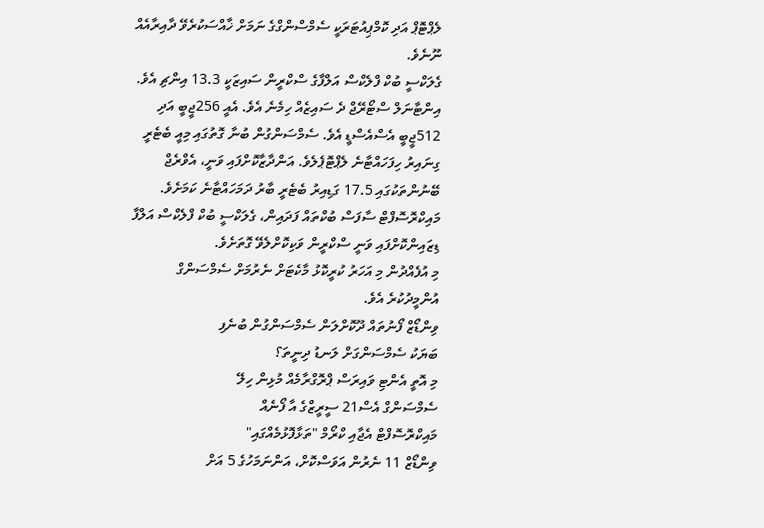ލެޕްޓޮޕް އަދި ކޮމްޕިއުޓަރަކީ ސެމްސްންގްގެ ނަމަށް ޚާއްސަކުރެވޭ ދާއިރާއެއް ނޫނެވެ.
ގެލަކްސީ ބުކް ފްލެކްސް އަލްފާގެ ސްކްރީން ސައިޒަކީ 13.3 އިންޗި އެވެ. އިންޓާނަލް ސްޓޯރޭޖް ދެ ސައިޒެއް ހިމެނެ އެވެ. އެއީ 256ޖީބީ އަދި 512ޖީބީ އެސްއެސްޑީ އެވެ. ސެމްސަންގުން ބުނާ ގޮތުގައި މިއީ ބެޓެރީ ގިނައިރު ހިފަހައްޓާނެ ލެޕްޓޮޕެލެވެ. އަންދާޒާކޮށްފައި ވަނީ، އެވްރެޖް ބޭނުންތަކުގައި 17.5 ގަޑިއިރު ބެޓެރީ ބާރު ދަމަހައްޓާނެ ކަމަށެވެ. މައިކްރޮސޮފްޓް ސާފަސް ބުކްތައް ފަދައިން، ގެލަކްސީ ބުކް ފްލެކްސް އަލްފާ ޑިޒައިންކޮށްފައި ވަނީ ސްކްރީން ވަކިކޮށްލެވޭ ގޮތަށެވެ.
މި އުފެއްދުން މި އަހަރު ކުރީކޮޅު މާކެޓަށް ނެރުމަށް ސެމްސަންގް އުންމީދުކުރެ އެވެ.
ވިންޑޯޒް ފޯނުތައް ދޫކޮށްލަން ސެމްސަންގުން ބުނެފި
ބަޔަކު ސެމްސަންގަށް ލަނޑު ދިނީތަ؟
މި އޮތީ އެންޓި ވައިރަސް ޕްރޮގްރާމެއް މުޅިން ހިލޭ
ސެމްސަންގް އެސް21 ސީރީޒްގެ އާ ފޯނެއް
މައިކްރޮސޮފްޓް އެޖާއި ކްރޯމް "ތަޅާފޮޅުމެއްގައި"
ވިންޑޯޒް 11 ނެރުން އަވަސްކޮށް، އަންނަމަހުގެ 5 އަށް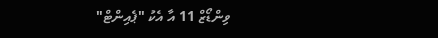ވިންޑޯޒް 11 އާ އެކު "ޕެއިންޓް"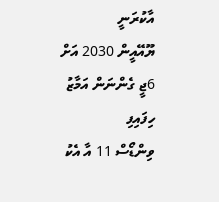އާކުރަނީ
ޔޫއޭއީން 2030 އަށް 6ޖީ ގެންނަން އަމާޒު ހިފައިފި
ވިންޑޯސް 11 އާ އެކު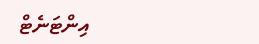އިންޓަނެޓް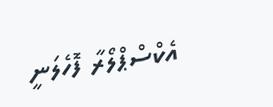އެކްސްޕްލޯރާ ފޮހެލަނީ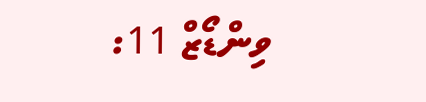ވިންޑޯޒް 11: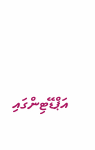އަޕްޑޭޓިންގައި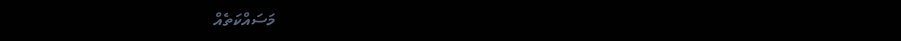މަސައްކަތެއް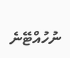ނުހުއްޓޭނެ